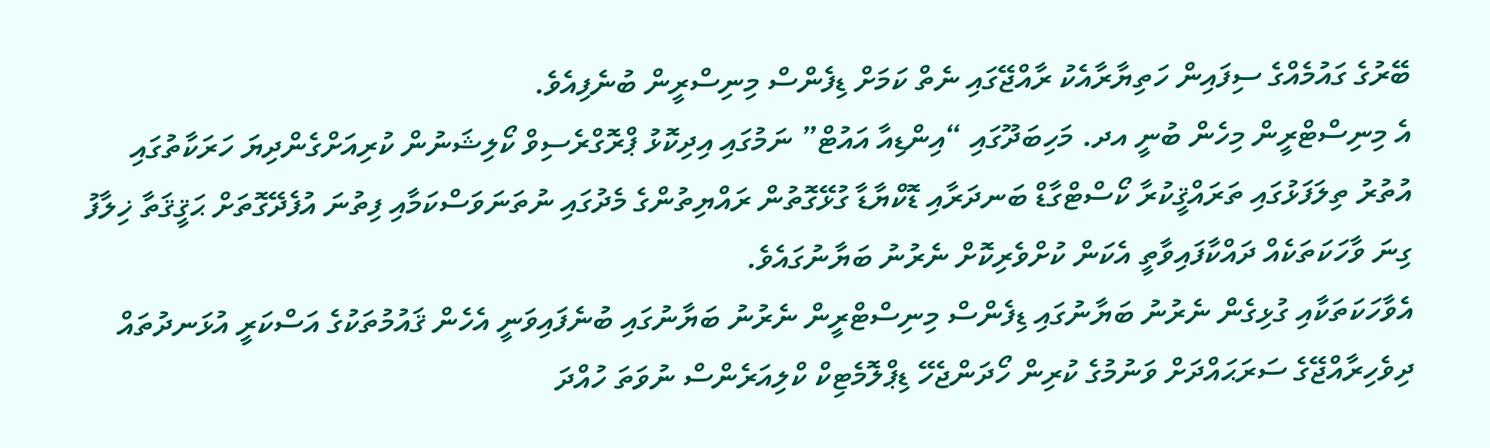ބޭރުގެ ގައުމެއްގެ ސިފައިން ހަތިޔާރާއެކު ރާއްޖޭގައި ނެތް ކަމަށް ޑިފެންސް މިނިސްރީން ބުނެފިއެވެ.
އެ މިނިސްޓްރީން މިހެން ބުނީ އދ. މަހިބަދޫގައި “އިންޑިއާ އައުޓް” ނަމުގައި އިދިކޮޅު ޕްރޮގްރެސިވް ކޯލިޝަނުން ކުރިއަށްގެންދިޔަ ހަރަކާތުގައި އުތުރު ތިލަފަޅުގައި ތަރައްޤީކުރާ ކޯސްޓްގާޑް ބަނދަރާއި ޑޮކްޔާޑާ ގުޅޭގޮތުން ރައްޔިތުންގެ މެދުގައި ނުތަނަވަސްކަމާއި ފިތުނަ އުފެދޭގޮތަށް ޙަޤީޤަތާ ޚިލާފު ގިނަ ވާހަކަތަކެއް ދައްކާފައިވާތީ އެކަން ކުށްވެރިކޮށް ނެރުނު ބަޔާނުގައެވެ.
އެވާހަކަތަކާއި ގުޅިގެން ނެރުނު ބަޔާނުގައި ޑިފެންސް މިނިސްޓްރީން ނެރުނު ބަޔާނުގައި ބުނެފައިވަނީ އެހެން ޤައުމުތަކުގެ އަސްކަރީ އުޅަނދުތައް ދިވެހިރާއްޖޭގެ ސަރަޙައްދަށް ވަނުމުގެ ކުރިން ހޯދަންޖެހޭ ޑިޕްލޮމެޓިކް ކްލިއަރެންސް ނުވަތަ ހުއްދަ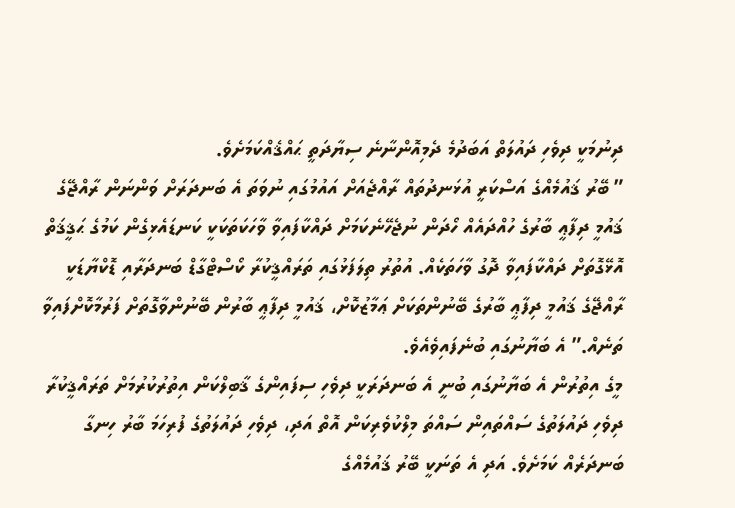ދިނުމަކީ ދިވެހި ދައުލަތް އަބަދުމެ ދެމިއޮންނާނެ ސިޔާދަތީ ޙައްޤެއްކަމަށެވެ.
” ބޭރު ޤައުމެއްގެ އަސްކަރީ އުޅަނދުތައް ރާއްޖެއަށް އައުމުގައި ނުވަތަ އެ ބަނދަރަށް ވަންނަން ރާއްޖޭގެ ޤައުމީ ދިފާޢީ ބާރުގެ ހުއްދައެއް ހޯދަން ނުޖެހޭނެކަމަށް ދައްކާފައިވާ ވާހަކަތަކަކީ ކަނޑައެޅިގެން ކަމުގެ ޙަޤީޤަތް އޮޅޭގޮތަށް ދައްކާފައިވާ ދޮގު ވާހަތަކެއް. އުތުރު ތިލަފަޅުގައި ތަރައްޤީކުރާ ކޯސްޓްގާޑް ބަނދަރާއި ޑޮކްޔާޑަކީ ރާއްޖޭގެ ޤައުމީ ދިފާޢީ ބާރުގެ ބޭނުންތަކަށް ޢަމާޒުކޮށް، ޤައުމީ ދިފާޢީ ބާރުން ބޭނުންވާގޮތަށް ފަރުމާކޮށްފައިވާ ތަނެއް.” އެ ބަޔާނުގައި ބުނެފައިވެއެވެ.
މީގެ އިތުރުން އެ ބަޔާނުގައި ބުނީ އެ ބަނދަރަކީ ދިވެހި ސިފައިންގެ ޤާބިލްކަން އިތުރުކުރުމަށް ތަރައްޤީކުރާ ދިވެހި ދައުލަތުގެ ސައްތައިން ސައްތަ މިލްކުވެރިކަން އޮތް އަދި، ދިވެހި ދައުލަތުގެ ފުރިހަމަ ބާރު ހިނގާ ބަނދަރެއް ކަމަށެވެ. އަދި އެ ތަނަކީ ބޭރު ޤައުމެއްގެ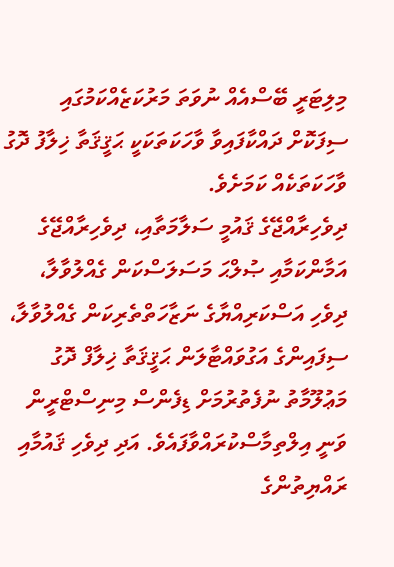މިލިޓަރީ ބޭސްއެއް ނުވަތަ މަރުކަޒެއްކަމުގައި ސިފަކޮށް ދައްކާފައިވާ ވާހަކަތަކަކީ ޙަޤީޤަތާ ޚިލާފު ދޮގު ވާހަކަތަކެއް ކަމަށެވެ.
ދިވެހިރާއްޖޭގެ ޤައުމީ ސަލާމަތާއި، ދިވެހިރާއްޖޭގެ އަމާންކަމާއި ޞުލްޙަ މަސަލަސްކަން ގެއްލުވާލާ، ދިވެހި އަސްކަރިއްޔާގެ ނަޒާހަތްތެރިކަން ގެއްލުވާލާ، ސިފައިންގެ އަގުވައްޓާލަން ޙަޤީޤަތާ ޚިލާފް ދޮގު މަޢުލޫމާތު ނުފެތުރުމަށް ޑިފެންސް މިނިސްޓްރީން ވަނީ އިލްތިމާސްކުރައްވާފައެވެ. އަދި ދިވެހި ޤައުމާއި ރައްޔިތުންގެ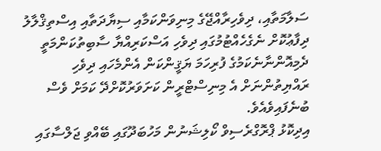ސަލާމަތާއި، ދިވެހިރާއްޖޭގެ މިނިވަންކަމާއި ސިޔާދަތާއި އިސްތިޤްލާލު ދިފާޢުކޮށް ނެގެހެއްޓުމުގައި ދިވެހި އަސްކަރިއްޔާ ސާބިތުކަންމަތީ ދެމިއޮންނާނެކަމުގެ ފުރިހަމަ ޔަޤީންކަން އެންމެހައި ދިވެހި ރައްޔިތުންނަށް އެ މިނިސްޓްރީން ކަށަވަރުކޮށްދޭ ކަމަށް ވެސް ބުނެފައިވެއެވެ.
އިދިކޮޅު ޕްރޮގްރެސިވް ކޯލިޝަނުން މަހުބަދޫގައި ބޭއްވި ޖަލްސާގައި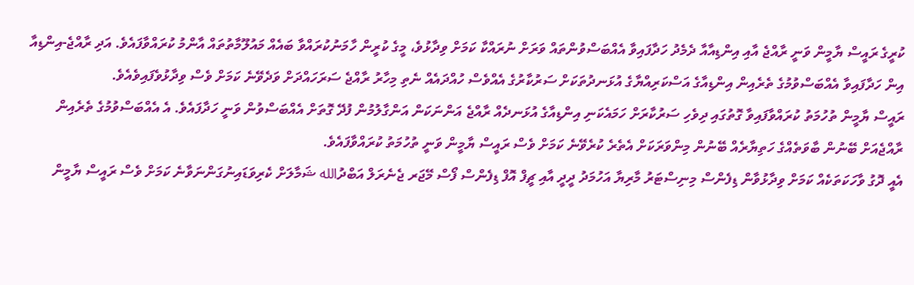ކުރީގެ ރައީސް ޔާމީން ވަނީ ރާއްޖެ އާއި އިންޑިއާއާ ދެމެދު ހަދާފައިވާ އެއްބަސްވުންތައް ވަރަށް ނުރައްކާ ކަމަށް ވިދާޅުވެ، މީގެ ކުރީން ހާމަނުކުރައްވާ ބައެއް މައުލޫމާތުތައް އާންމު ކުރައްވާފައެވެ. އަދި ރާއްޖެ-އިންޑިއާ އިން ހަދާފައިވާ އެއްބަސްވުމުގެ ތެރެއިން އިންޑިއާގެ އަސްކަރިއްޔާގެ އުޅަނދުތަކަށް ސަރުކާރުގެ އެއްވެސް ހުއްދައެއް ނެތި މިހާރު ރާއްޖެ ސަރަހައްދަށް ވަދެވޭނެ ކަމަށް ވެސް ވިދާޅުވެފައިވެއެވެ.
ރައީސް ޔާމީން ތުހުމަތު ކުރައްވާފައިވާ ގޮތުގައި ދިވެހި ސަރުކާރަށް ހަމައެކަނި އިންޑިއާގެ އުޅަނދެއް ރާއްޖެ އަންނަކަން އަންގާލުމުން ފުދޭ ގޮތަށް އެއްބަސްވުން ވަނީ ހަދާފައެވެ. އެ އެއްބަސްވުމުގެ ތެރެއިން ރާއްޖެއަށް ބޭނުން ބާވަތެއްގެ ހަތިޔާރެއް ބޭނުން މިންވަރަކަށް އެތެރެ ކުރެވޭނެ ކަމަށް ވެސް ރައީސް ޔާމީން ވަނީ ތުހުމަތު ކުރައްވާފައެވެ.
އެއީ ދޮގު ވާހަކަތަކެއް ކަމަށް ވިދާޅުވާން ޑިފެންސް މިނިސްޓަރު މާރިޔާ އަހުމަދު ދީދީ އާއި ޗީފް އޮފް ޑިފެންސް ފޯސް މޭޖަރ ޖެނެރަލް އަބްދުالله ޝަމާލަށް ކެރިވަޑައިނުގަންނަވާނެ ކަމަށް ވެސް ރައީސް ޔާމީން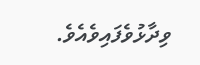ވިދާޅުވެފައިވެއެވެ.